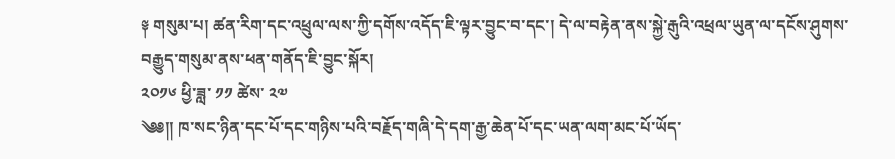༈ གསུམ་པ། ཚན་རིག་དང་འཕྲུལ་ལས་ཀྱི་དགོས་འདོད་ཇི་ལྟར་བྱུང་བ་དང་། དེ་ལ་བརྟེན་ནས་སྐྱེ་རྒུའི་འཕྲལ་ཡུན་ལ་དངོས་ཤུགས་བརྒྱུད་གསུམ་ནས་ཕན་གནོད་ཇི་བྱུང་སྐོར།
༢༠༡༦ ཕྱི་ཟླ་ ༡༡ ཚེས་ ༢༧
༄༅།། ཁ་སང་ཉིན་དང་པོ་དང་གཉིས་པའི་བརྗོད་གཞི་དེ་དག་རྒྱ་ཆེན་པོ་དང་ཡན་ལག་མང་པོ་ཡོད་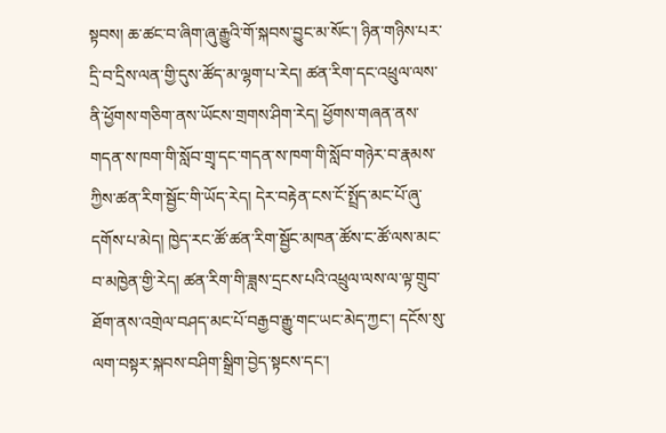སྟབས། ཆ་ཚང་བ་ཞིག་ཞུ་རྒྱུའི་གོ་སྐབས་བྱུང་མ་སོང་། ཉིན་གཉིས་པར་དྲི་བ་དྲིས་ལན་གྱི་དུས་ཚོད་མ་ལྷག་པ་རེད། ཚན་རིག་དང་འཕྲུལ་ལས་ནི་ཕྱོགས་གཅིག་ནས་ཡོངས་གྲགས་ཤིག་རེད། ཕྱོགས་གཞན་ནས་གདན་ས་ཁག་གི་སློབ་གྲྭ་དང་གདན་ས་ཁག་གི་སློབ་གཉེར་བ་རྣམས་ཀྱིས་ཚན་རིག་སྦྱོང་གི་ཡོད་རེད། དེར་བརྟེན་ངས་ངོ་སྤྲོད་མང་པོ་ཞུ་དགོས་པ་མེད། ཁྱེད་རང་ཚོ་ཚན་རིག་སྦྱོང་མཁན་ཚོས་ང་ཚོ་ལས་མང་བ་མཁྱེན་གྱི་རེད། ཚན་རིག་གི་ཟླས་དྲངས་པའི་འཕྲུལ་ལས་ལ་ལྟ་གྲུབ་ཐོག་ནས་འགྲེལ་བཤད་མང་པོ་བརྒྱབ་རྒྱུ་གང་ཡང་མེད་ཀྱང་། དངོས་སུ་ལག་བསྟར་སྐབས་བཤིག་སྒྲིག་བྱེད་སྟངས་དང་།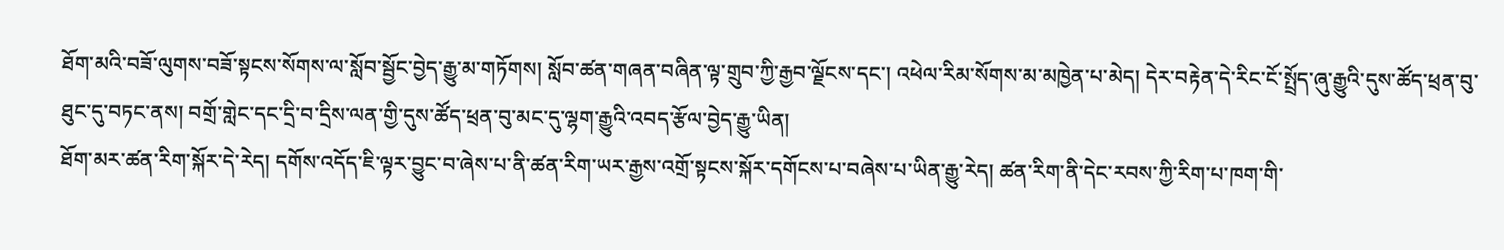ཐོག་མའི་བཟོ་ལུགས་བཟོ་སྟངས་སོགས་ལ་སློབ་སྦྱོང་བྱེད་རྒྱུ་མ་གཏོགས། སློབ་ཚན་གཞན་བཞིན་ལྟ་གྲུབ་ཀྱི་རྒྱབ་ལྗོངས་དང་། འཕེལ་རིམ་སོགས་མ་མཁྱེན་པ་མེད། དེར་བརྟེན་དེ་རིང་ངོ་སྤྲོད་ཞུ་རྒྱུའི་དུས་ཚོད་ཕྲན་བུ་ཐུང་དུ་བཏང་ནས། བགྲོ་གླེང་དང་དྲི་བ་དྲིས་ལན་གྱི་དུས་ཚོད་ཕྲན་བུ་མང་དུ་ལྷག་རྒྱུའི་འབད་རྩོལ་བྱེད་རྒྱུ་ཡིན།
ཐོག་མར་ཚན་རིག་སྐོར་དེ་རེད། དགོས་འདོད་ཇི་ལྟར་བྱུང་བ་ཞེས་པ་ནི་ཚན་རིག་ཡར་རྒྱས་འགྲོ་སྟངས་སྐོར་དགོངས་པ་བཞེས་པ་ཡིན་རྒྱུ་རེད། ཚན་རིག་ནི་དེང་རབས་ཀྱི་རིག་པ་ཁག་གི་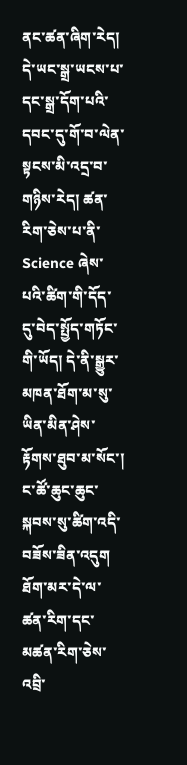ནང་ཚན་ཞིག་རེད། དེ་ཡང་སྒྲ་ཡངས་པ་དང་སྒྲ་དོག་པའི་དབང་དུ་གོ་བ་ལེན་སྟངས་མི་འདྲ་བ་གཉིས་རེད། ཚན་རིག་ཅེས་པ་ནི་ Science ཞེས་པའི་ཚིག་གི་དོད་དུ་བེད་སྤྱོད་གཏོང་གི་ཡོད། དེ་ནི་སྒྱུར་མཁན་ཐོག་མ་སུ་ཡིན་མིན་ཤེས་རྟོགས་ཐུབ་མ་སོང་། ང་ཚོ་ཆུང་ཆུང་སྐབས་སུ་ཚིག་འདི་བཟོས་ཟིན་འདུག ཐོག་མར་དེ་ལ་ཚན་རིག་དང་མཚན་རིག་ཅེས་འབྲི་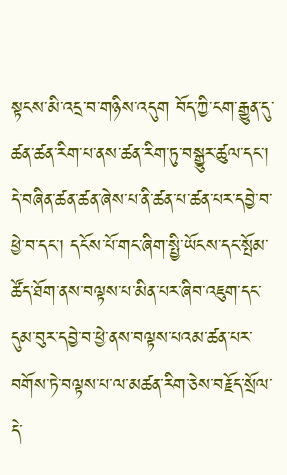སྟངས་མི་འདྲ་བ་གཉིས་འདུག བོད་ཀྱི་ངག་རྒྱུན་དུ་ཚན་ཚན་རིག་པ་ནས་ཚན་རིག་ཏུ་བསྒྱུར་ཚུལ་དང་། དེ་བཞིན་ཚན་ཚན་ཞེས་པ་ནི་ཚན་པ་ཚན་པར་དབྱེ་བ་ཕྱེ་བ་དང་། དངོས་པོ་གང་ཞིག་སྤྱི་ཡོངས་དང་སྤོམ་ཚོད་ཐོག་ནས་བལྟས་པ་མིན་པར་ཞིབ་འཇུག་དང་དུམ་བུར་དབྱེ་བ་ཕྱེ་ནས་བལྟས་པའམ་ཚན་པར་བགོས་ཏེ་བལྟས་པ་ལ་མཚན་རིག་ཅེས་བརྗོད་སྲོལ་དེ་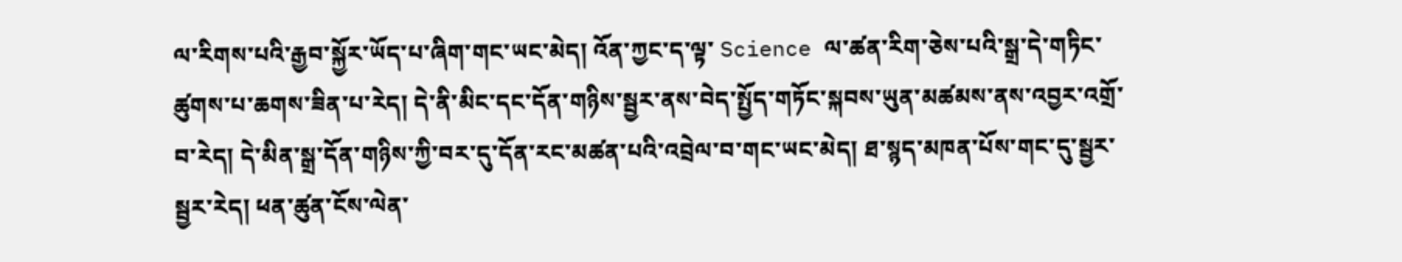ལ་རིགས་པའི་རྒྱབ་སྐྱོར་ཡོད་པ་ཞིག་གང་ཡང་མེད། འོན་ཀྱང་ད་ལྟ་ Science ལ་ཚན་རིག་ཅེས་པའི་སྒྲ་དེ་གཏིང་ཚུགས་པ་ཆགས་ཟིན་པ་རེད། དེ་ནི་མིང་དང་དོན་གཉིས་སྦྱར་ནས་བེད་སྤྱོད་གཏོང་སྐབས་ཡུན་མཚམས་ནས་འབྱར་འགྲོ་བ་རེད། དེ་མིན་སྒྲ་དོན་གཉིས་ཀྱི་བར་དུ་དོན་རང་མཚན་པའི་འབྲེལ་བ་གང་ཡང་མེད། ཐ་སྙད་མཁན་པོས་གང་དུ་སྦྱར་སྦྱར་རེད། ཕན་ཚུན་ངོས་ལེན་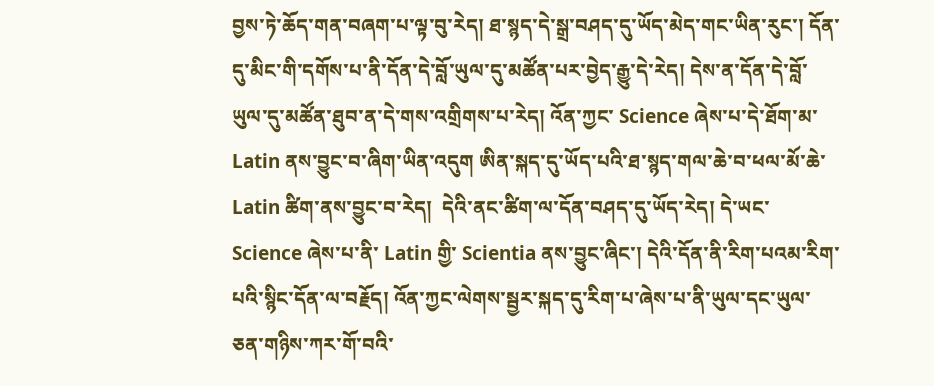བྱས་ཏེ་ཆོད་གན་བཞག་པ་ལྟ་བུ་རེད། ཐ་སྙད་དེ་སྒྲ་བཤད་དུ་ཡོད་མེད་གང་ཡིན་རུང་། དོན་དུ་མིང་གི་དགོས་པ་ནི་དོན་དེ་བློ་ཡུལ་དུ་མཚོན་པར་བྱེད་རྒྱུ་དེ་རེད། དེས་ན་དོན་དེ་བློ་ཡུལ་དུ་མཚོན་ཐུབ་ན་དེ་གས་འགྲིགས་པ་རེད། འོན་ཀྱང་ Science ཞེས་པ་དེ་ཐོག་མ་ Latin ནས་བྱུང་བ་ཞིག་ཡིན་འདུག ཨིན་སྐད་དུ་ཡོད་པའི་ཐ་སྙད་གལ་ཆེ་བ་ཕལ་མོ་ཆེ་ Latin ཚིག་ནས་བྱུང་བ་རེད།  དེའི་ནང་ཚིག་ལ་དོན་བཤད་དུ་ཡོད་རེད། དེ་ཡང་ Science ཞེས་པ་ནི་ Latin གྱི་ Scientia ནས་བྱུང་ཞིང་། དེའི་དོན་ནི་རིག་པའམ་རིག་པའི་སྙིང་དོན་ལ་བརྗོད། འོན་ཀྱང་ལེགས་སྦྱར་སྐད་དུ་རིག་པ་ཞེས་པ་ནི་ཡུལ་དང་ཡུལ་ཅན་གཉིས་ཀར་གོ་བའི་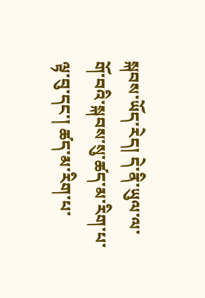སྐབས་ཡོད་རེད། དེ་ནི་ཡུལ་ལ་གོ་བའི་སྐབས་སུ་ཚད་མ་རིག་པ་ལྟ་བུ་དང་། ཚད་མ་རིག་པ་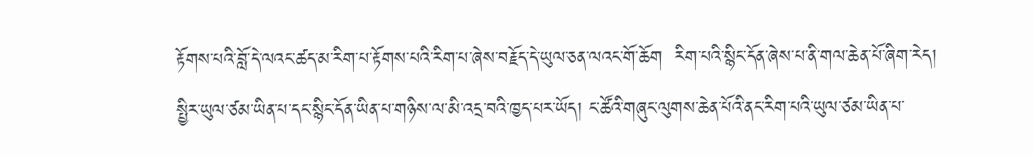རྟོགས་པའི་བློ་དེ་ལའང་ཚད་མ་རིག་པ་རྟོགས་པའི་རིག་པ་ཞེས་བརྗོད་དེ་ཡུལ་ཅན་ལའང་གོ་ཆོག  རིག་པའི་སྙིང་དོན་ཞེས་པ་ནི་གལ་ཆེན་པོ་ཞིག་རེད། སྤྱིར་ཡུལ་ཙམ་ཡིན་པ་དང་སྙིང་དོན་ཡིན་པ་གཉིས་ལ་མི་འདྲ་བའི་ཁྱད་པར་ཡོད། ང་ཚོའི་གཞུང་ལུགས་ཆེན་པོའི་ནང་རིག་པའི་ཡུལ་ཙམ་ཡིན་པ་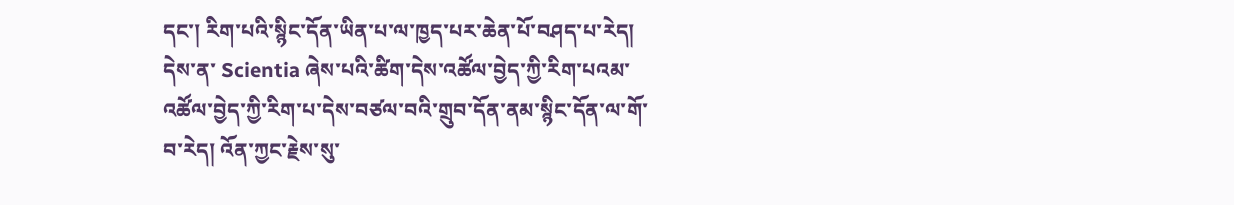དང་། རིག་པའི་སྙིང་དོན་ཡིན་པ་ལ་ཁྱད་པར་ཆེན་པོ་བཤད་པ་རེད། དེས་ན་ Scientia ཞེས་པའི་ཚིག་དེས་འཚོལ་བྱེད་ཀྱི་རིག་པའམ་འཚོལ་བྱེད་ཀྱི་རིག་པ་དེས་བཙལ་བའི་གྲུབ་དོན་ནམ་སྙིང་དོན་ལ་གོ་བ་རེད། འོན་ཀྱང་རྗེས་སུ་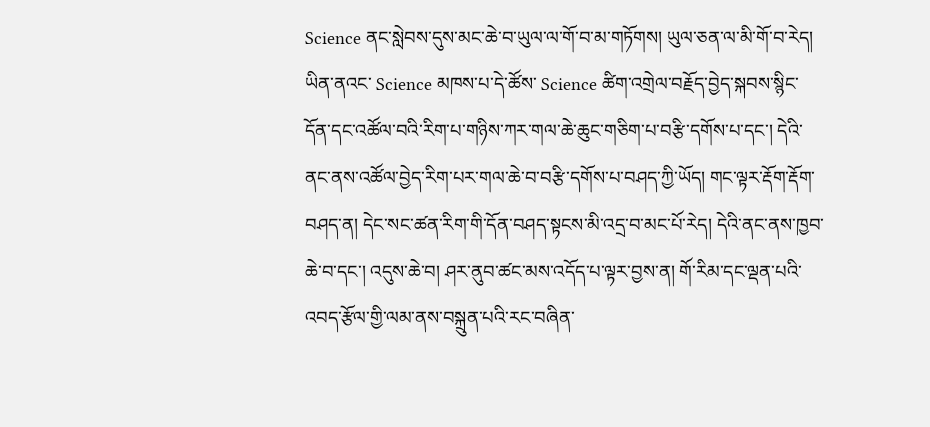Science ནང་སླེབས་དུས་མང་ཆེ་བ་ཡུལ་ལ་གོ་བ་མ་གཏོགས། ཡུལ་ཅན་ལ་མི་གོ་བ་རེད། ཡིན་ནའང་ Science མཁས་པ་དེ་ཚོས་ Science ཚིག་འགྲེལ་བརྗོད་བྱེད་སྐབས་སྙིང་དོན་དང་འཚོལ་བའི་རིག་པ་གཉིས་ཀར་གལ་ཆེ་ཆུང་གཅིག་པ་བརྩི་དགོས་པ་དང་། དེའི་ནང་ནས་འཚོལ་བྱེད་རིག་པར་གལ་ཆེ་བ་བརྩི་དགོས་པ་བཤད་ཀྱི་ཡོད། གང་ལྟར་རྡོག་རྡོག་བཤད་ན། དེང་སང་ཚན་རིག་གི་དོན་བཤད་སྟངས་མི་འདྲ་བ་མང་པོ་རེད། དེའི་ནང་ནས་ཁྱབ་ཆེ་བ་དང་། འདུས་ཆེ་བ། ཤར་ནུབ་ཚང་མས་འདོད་པ་ལྟར་བྱས་ན། གོ་རིམ་དང་ལྡན་པའི་འབད་རྩོལ་གྱི་ལམ་ནས་བསྐྲུན་པའི་རང་བཞིན་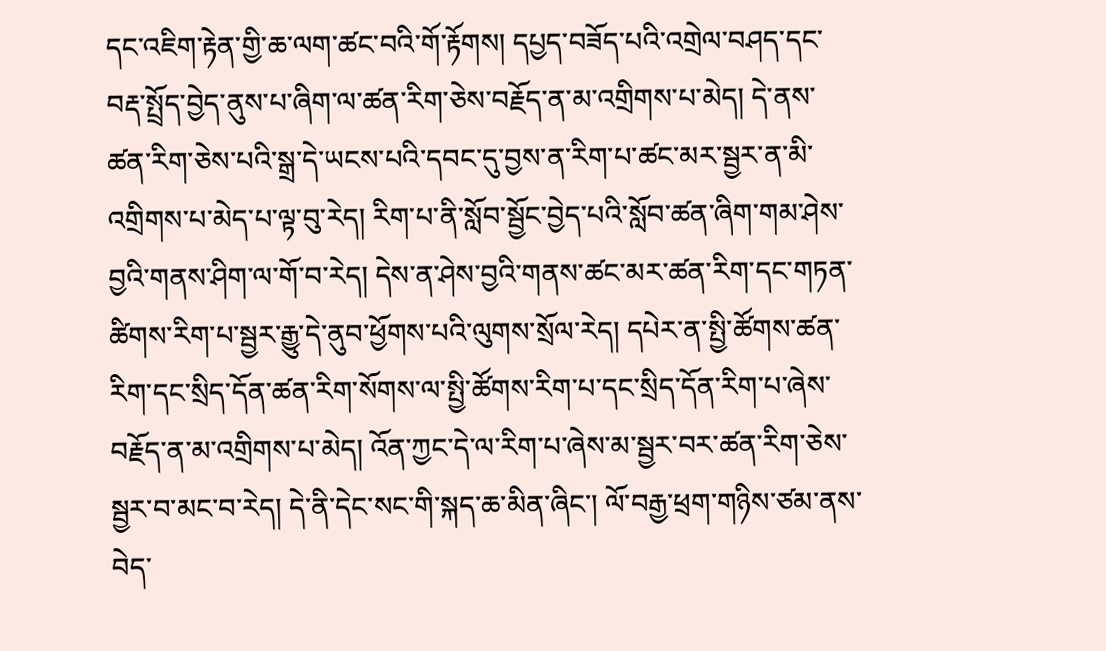དང་འཇིག་རྟེན་གྱི་ཆ་ལག་ཚང་བའི་གོ་རྟོགས། དཔྱད་བཟོད་པའི་འགྲེལ་བཤད་དང་བརྡ་སྤྲོད་བྱེད་ནུས་པ་ཞིག་ལ་ཚན་རིག་ཅེས་བརྗོད་ན་མ་འགྲིགས་པ་མེད། དེ་ནས་ཚན་རིག་ཅེས་པའི་སྒྲ་དེ་ཡངས་པའི་དབང་དུ་བྱས་ན་རིག་པ་ཚང་མར་སྦྱར་ན་མི་འགྲིགས་པ་མེད་པ་ལྟ་བུ་རེད། རིག་པ་ནི་སློབ་སྦྱོང་བྱེད་པའི་སློབ་ཚན་ཞིག་གམ་ཤེས་བྱའི་གནས་ཤིག་ལ་གོ་བ་རེད། དེས་ན་ཤེས་བྱའི་གནས་ཚང་མར་ཚན་རིག་དང་གཏན་ཚིགས་རིག་པ་སྦྱར་རྒྱུ་དེ་ནུབ་ཕྱོགས་པའི་ལུགས་སྲོལ་རེད། དཔེར་ན་སྤྱི་ཚོགས་ཚན་རིག་དང་སྲིད་དོན་ཚན་རིག་སོགས་ལ་སྤྱི་ཚོགས་རིག་པ་དང་སྲིད་དོན་རིག་པ་ཞེས་བརྗོད་ན་མ་འགྲིགས་པ་མེད། འོན་ཀྱང་དེ་ལ་རིག་པ་ཞེས་མ་སྦྱར་བར་ཚན་རིག་ཅེས་སྦྱར་བ་མང་བ་རེད། དེ་ནི་དེང་སང་གི་སྐད་ཆ་མིན་ཞིང་། ལོ་བརྒྱ་ཕྲག་གཉིས་ཙམ་ནས་བེད་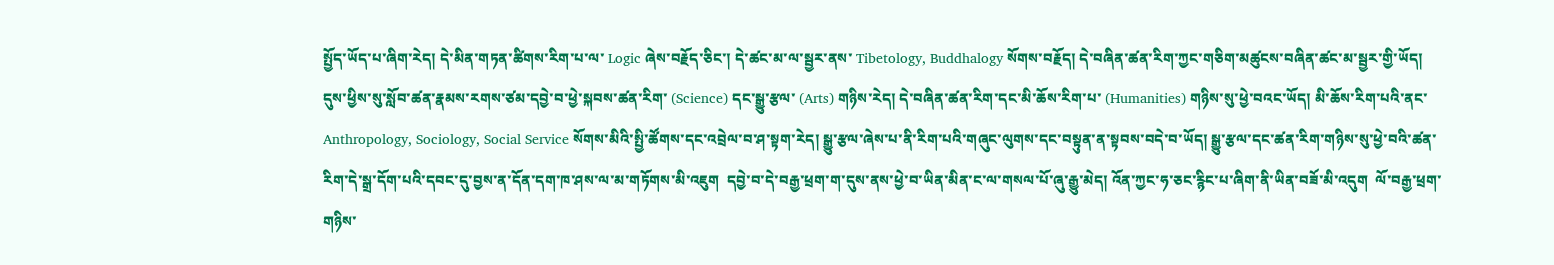སྤྱོད་ཡོད་པ་ཞིག་རེད། དེ་མིན་གཏན་ཚིགས་རིག་པ་ལ་ Logic ཞེས་བརྗོད་ཅིང་། དེ་ཚང་མ་ལ་སྦྱར་ནས་ Tibetology, Buddhalogy སོགས་བརྗོད། དེ་བཞིན་ཚན་རིག་ཀྱང་གཅིག་མཚུངས་བཞིན་ཚང་མ་སྦྱར་གྱི་ཡོད།
དུས་ཕྱིས་སུ་སློབ་ཚན་རྣམས་རགས་ཙམ་དབྱེ་བ་ཕྱེ་སྐབས་ཚན་རིག་ (Science) དང་སྒྱུ་རྩལ་ (Arts) གཉིས་རེད། དེ་བཞིན་ཚན་རིག་དང་མི་ཆོས་རིག་པ་ (Humanities) གཉིས་སུ་ཕྱེ་བའང་ཡོད། མི་ཆོས་རིག་པའི་ནང་ Anthropology, Sociology, Social Service སོགས་མིའི་སྤྱི་ཚོགས་དང་འབྲེལ་བ་ཤ་སྟག་རེད། སྒྱུ་རྩལ་ཞེས་པ་ནི་རིག་པའི་གཞུང་ལུགས་དང་བསྟུན་ན་སྟབས་བདེ་བ་ཡོད། སྒྱུ་རྩལ་དང་ཚན་རིག་གཉིས་སུ་ཕྱེ་བའི་ཚན་རིག་དེ་སྒྲ་དོག་པའི་དབང་དུ་བྱས་ན་དོན་དག་ཁ་ཤས་ལ་མ་གཏོགས་མི་འཇུག  དབྱེ་བ་དེ་བརྒྱ་ཕྲག་ག་དུས་ནས་ཕྱེ་བ་ཡིན་མིན་ང་ལ་གསལ་པོ་ཞུ་རྒྱུ་མེད། འོན་ཀྱང་ཧ་ཅང་རྙིང་པ་ཞིག་ནི་ཡིན་བཟོ་མི་འདུག  ལོ་བརྒྱ་ཕྲག་གཉིས་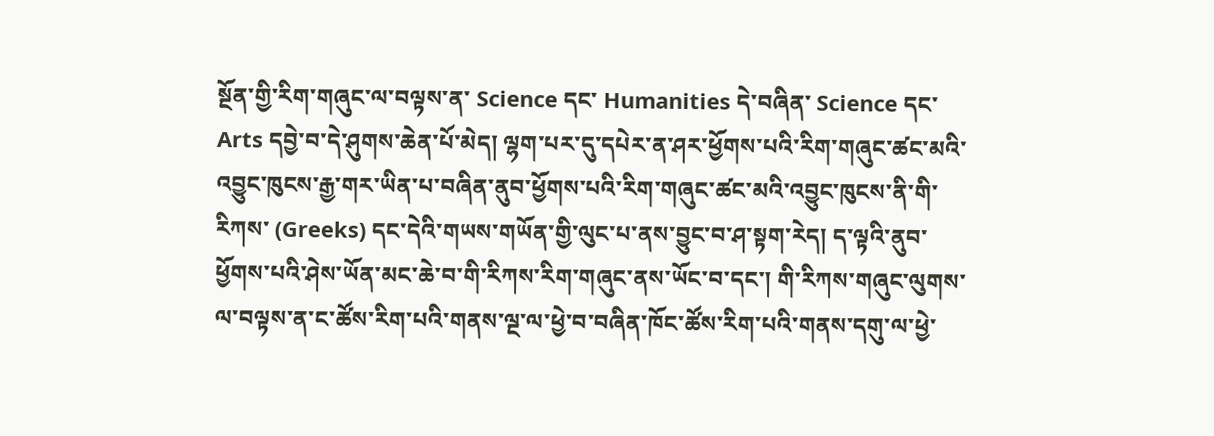སྔོན་གྱི་རིག་གཞུང་ལ་བལྟས་ན་ Science དང་ Humanities དེ་བཞིན་ Science དང་ Arts དབྱེ་བ་དེ་ཤུགས་ཆེན་པོ་མེད། ལྷག་པར་དུ་དཔེར་ན་ཤར་ཕྱོགས་པའི་རིག་གཞུང་ཚང་མའི་འབྱུང་ཁུངས་རྒྱ་གར་ཡིན་པ་བཞིན་ནུབ་ཕྱོགས་པའི་རིག་གཞུང་ཚང་མའི་འབྱུང་ཁུངས་ནི་གི་རིཀས་ (Greeks) དང་དེའི་གཡས་གཡོན་གྱི་ལུང་པ་ནས་བྱུང་བ་ཤ་སྟག་རེད། ད་ལྟའི་ནུབ་ཕྱོགས་པའི་ཤེས་ཡོན་མང་ཆེ་བ་གི་རིཀས་རིག་གཞུང་ནས་ཡོང་བ་དང་། གི་རིཀས་གཞུང་ལུགས་ལ་བལྟས་ན་ང་ཚོས་རིག་པའི་གནས་ལྔ་ལ་ཕྱེ་བ་བཞིན་ཁོང་ཚོས་རིག་པའི་གནས་དགུ་ལ་ཕྱེ་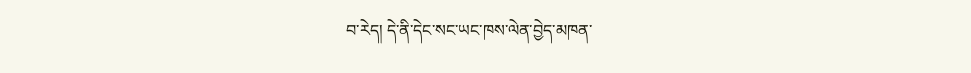བ་རེད། དེ་ནི་དེང་སང་ཡང་ཁས་ལེན་བྱེད་མཁན་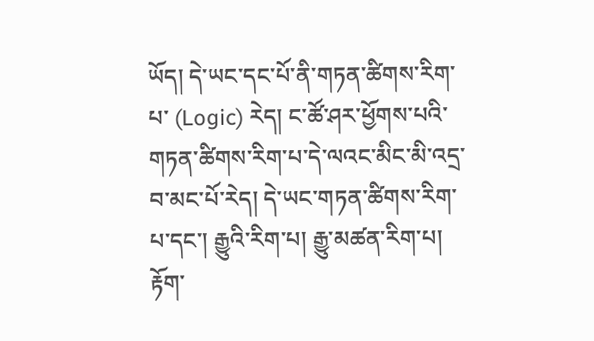ཡོད། དེ་ཡང་དང་པོ་ནི་གཏན་ཚིགས་རིག་པ་ (Logic) རེད། ང་ཚོ་ཤར་ཕྱོགས་པའི་གཏན་ཚིགས་རིག་པ་དེ་ལའང་མིང་མི་འདྲ་བ་མང་པོ་རེད། དེ་ཡང་གཏན་ཚིགས་རིག་པ་དང་། རྒྱུའི་རིག་པ། རྒྱུ་མཚན་རིག་པ། རྟོག་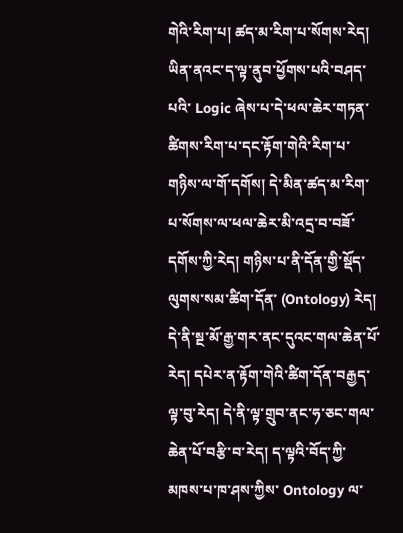གེའི་རིག་པ། ཚད་མ་རིག་པ་སོགས་རེད། ཡིན་ནའང་ད་ལྟ་ནུབ་ཕྱོགས་པའི་བཤད་པའི་ Logic ཞེས་པ་དེ་ཕལ་ཆེར་གཏན་ཚིགས་རིག་པ་དང་རྟོག་གེའི་རིག་པ་གཉིས་ལ་གོ་དགོས། དེ་མིན་ཚད་མ་རིག་པ་སོགས་ལ་ཕལ་ཆེར་མི་འདྲ་བ་བཟོ་དགོས་ཀྱི་རེད། གཉིས་པ་ནི་དོན་གྱི་སྡོད་ལུགས་སམ་ཚིག་དོན་ (Ontology) རེད། དེ་ནི་སྔ་མོ་རྒྱ་གར་ནང་དུའང་གལ་ཆེན་པོ་རེད། དཔེར་ན་རྟོག་གེའི་ཚིག་དོན་བརྒྱད་ལྟ་བུ་རེད། དེ་ནི་ལྟ་གྲུབ་ནང་ཧ་ཅང་གལ་ཆེན་པོ་བརྩི་བ་རེད། ད་ལྟའི་བོད་ཀྱི་མཁས་པ་ཁ་ཤས་ཀྱིས་ Ontology ལ་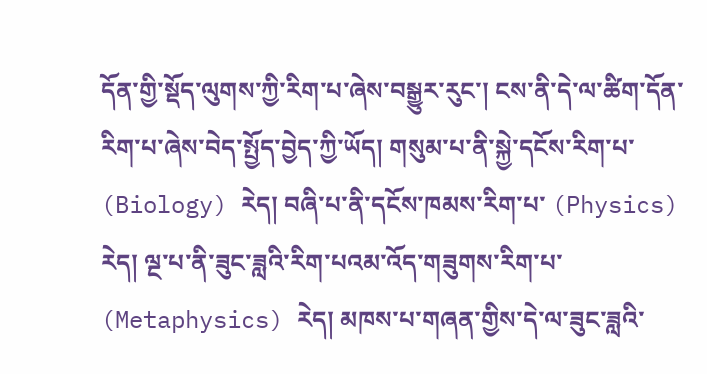དོན་གྱི་སྡོད་ལུགས་ཀྱི་རིག་པ་ཞེས་བསྒྱུར་རུང་། ངས་ནི་དེ་ལ་ཚིག་དོན་རིག་པ་ཞེས་བེད་སྤྱོད་བྱེད་ཀྱི་ཡོད། གསུམ་པ་ནི་སྐྱེ་དངོས་རིག་པ་ (Biology) རེད། བཞི་པ་ནི་དངོས་ཁམས་རིག་པ་ (Physics) རེད། ལྔ་པ་ནི་ཟུང་ཟླའི་རིག་པའམ་འོད་གཟུགས་རིག་པ་ (Metaphysics) རེད། མཁས་པ་གཞན་གྱིས་དེ་ལ་ཟུང་ཟླའི་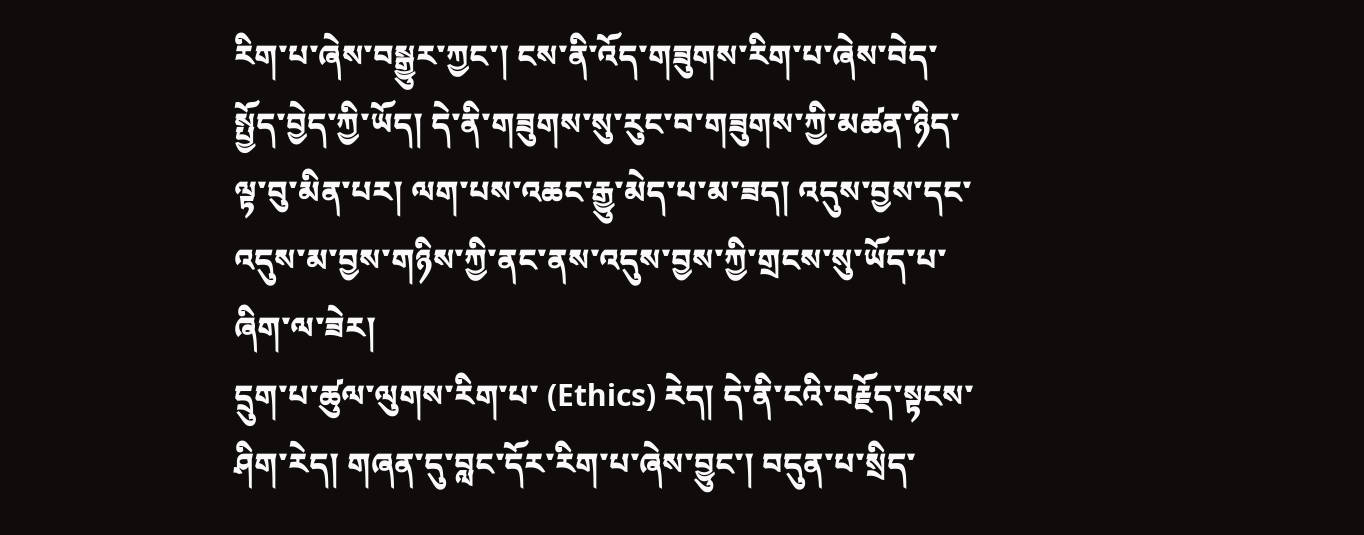རིག་པ་ཞེས་བསྒྱུར་ཀྱང་། ངས་ནི་འོད་གཟུགས་རིག་པ་ཞེས་བེད་སྤྱོད་བྱེད་ཀྱི་ཡོད། དེ་ནི་གཟུགས་སུ་རུང་བ་གཟུགས་ཀྱི་མཚན་ཉིད་ལྟ་བུ་མིན་པར། ལག་པས་འཆང་རྒྱུ་མེད་པ་མ་ཟད། འདུས་བྱས་དང་འདུས་མ་བྱས་གཉིས་ཀྱི་ནང་ནས་འདུས་བྱས་ཀྱི་གྲངས་སུ་ཡོད་པ་ཞིག་ལ་ཟེར།
དྲུག་པ་ཚུལ་ལུགས་རིག་པ་ (Ethics) རེད། དེ་ནི་ངའི་བརྗོད་སྟངས་ཤིག་རེད། གཞན་དུ་བླང་དོར་རིག་པ་ཞེས་བྱུང་། བདུན་པ་སྲིད་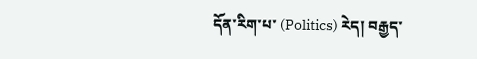དོན་རིག་པ་ (Politics) རེད། བརྒྱད་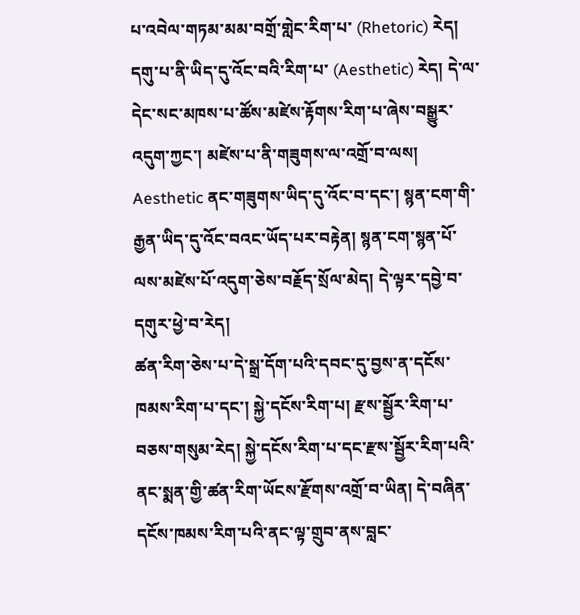པ་འབེལ་གཏམ་མམ་བགྲོ་གླེང་རིག་པ་ (Rhetoric) རེད། དགུ་པ་ནི་ཡིད་དུ་འོང་བའི་རིག་པ་ (Aesthetic) རེད། དེ་ལ་དེང་སང་མཁས་པ་ཚོས་མཛེས་རྟོགས་རིག་པ་ཞེས་བསྒྱུར་འདུག་ཀྱང་། མཛེས་པ་ནི་གཟུགས་ལ་འགྲོ་བ་ལས། Aesthetic ནང་གཟུགས་ཡིད་དུ་འོང་བ་དང་། སྙན་ངག་གི་རྒྱན་ཡིད་དུ་འོང་བའང་ཡོད་པར་བརྟེན། སྙན་ངག་སྙན་པོ་ལས་མཛེས་པོ་འདུག་ཅེས་བརྗོད་སྲོལ་མེད། དེ་ལྟར་དབྱེ་བ་དགུར་ཕྱེ་བ་རེད།
ཚན་རིག་ཅེས་པ་དེ་སྒྲ་དོག་པའི་དབང་དུ་བྱས་ན་དངོས་ཁམས་རིག་པ་དང་། སྐྱེ་དངོས་རིག་པ། རྫས་སྦྱོར་རིག་པ་བཅས་གསུམ་རེད། སྐྱེ་དངོས་རིག་པ་དང་རྫས་སྦྱོར་རིག་པའི་ནང་སྨན་གྱི་ཚན་རིག་ཡོངས་རྫོགས་འགྲོ་བ་ཡིན། དེ་བཞིན་དངོས་ཁམས་རིག་པའི་ནང་ལྟ་གྲུབ་ནས་བླང་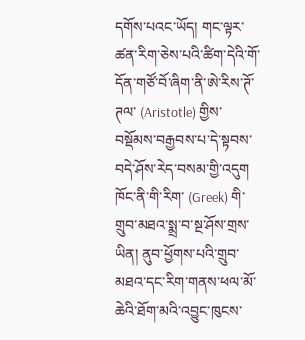དགོས་པའང་ཡོད། གང་ལྟར་ཚན་རིག་ཅེས་པའི་ཚིག་དེའི་གོ་དོན་གཙོ་བོ་ཞིག་ནི་ཨེ་རིས་ཊོ་ཊལ་ (Aristotle) གྱིས་བསྡོམས་བརྒྱབས་པ་དེ་སྟབས་བདེ་ཤོས་རེད་བསམ་གྱི་འདུག ཁོང་ནི་གི་རིག་ (Greek) གི་གྲུབ་མཐའ་སྨྲ་བ་སྔ་ཤོས་གྲས་ཡིན། ནུབ་ཕྱོགས་པའི་གྲུབ་མཐའ་དང་རིག་གནས་ཕལ་མོ་ཆེའི་ཐོག་མའི་འབྱུང་ཁུངས་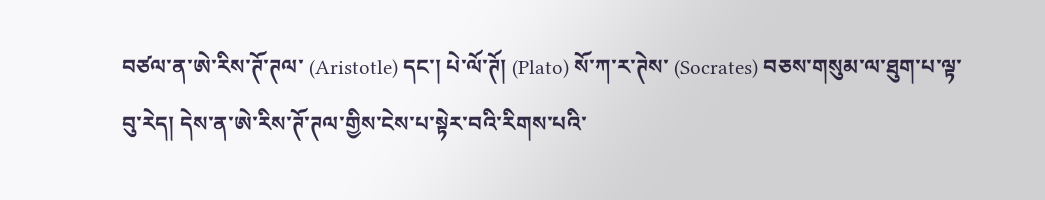བཙལ་ན་ཨེ་རིས་ཊོ་ཊལ་ (Aristotle) དང་། པེ་ལོ་ཊོ། (Plato) སོ་ཀ་ར་ཊེས་ (Socrates) བཅས་གསུམ་ལ་ཐུག་པ་ལྟ་བུ་རེད། དེས་ན་ཨེ་རིས་ཊོ་ཊལ་གྱིས་ངེས་པ་སྟེར་བའི་རིགས་པའི་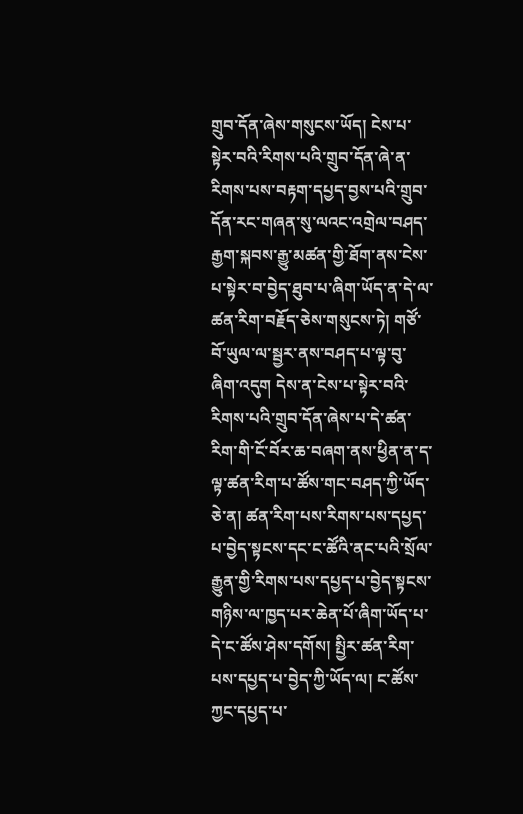གྲུབ་དོན་ཞེས་གསུངས་ཡོད། ངེས་པ་སྟེར་བའི་རིགས་པའི་གྲུབ་དོན་ཞེ་ན་རིགས་པས་བརྟག་དཔྱད་བྱས་པའི་གྲུབ་དོན་རང་གཞན་སུ་ལའང་འགྲེལ་བཤད་རྒྱག་སྐབས་རྒྱུ་མཚན་གྱི་ཐོག་ནས་ངེས་པ་སྟེར་བ་བྱེད་ཐུབ་པ་ཞིག་ཡོད་ན་དེ་ལ་ཚན་རིག་བརྗོད་ཅེས་གསུངས་ཏེ། གཙོ་བོ་ཡུལ་ལ་སྦྱར་ནས་བཤད་པ་ལྟ་བུ་ཞིག་འདུག དེས་ན་ངེས་པ་སྟེར་བའི་རིགས་པའི་གྲུབ་དོན་ཞེས་པ་དེ་ཚན་རིག་གི་ངོ་བོར་ཆ་བཞག་ནས་ཕྱིན་ན་ད་ལྟ་ཚན་རིག་པ་ཚོས་གང་བཤད་ཀྱི་ཡོད་ཅེ་ན། ཚན་རིག་པས་རིགས་པས་དཔྱད་པ་བྱེད་སྟངས་དང་ང་ཚོའི་ནང་པའི་སྲོལ་རྒྱུན་གྱི་རིགས་པས་དཔྱད་པ་བྱེད་སྟངས་གཉིས་ལ་ཁྱད་པར་ཆེན་པོ་ཞིག་ཡོད་པ་དེ་ང་ཚོས་ཤེས་དགོས། སྤྱིར་ཚན་རིག་པས་དཔྱད་པ་བྱེད་ཀྱི་ཡོད་ལ། ང་ཚོས་ཀྱང་དཔྱད་པ་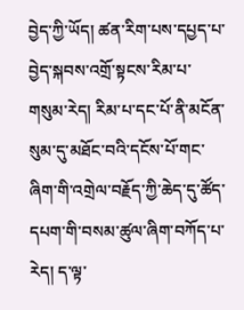བྱེད་ཀྱི་ཡོད། ཚན་རིག་པས་དཔྱད་པ་བྱེད་སྐབས་འགྲོ་སྟངས་རིམ་པ་གསུམ་རེད། རིམ་པ་དང་པོ་ནི་མངོན་སུམ་དུ་མཐོང་བའི་དངོས་པོ་གང་ཞིག་གི་འགྲེལ་བརྗོད་ཀྱི་ཆེད་དུ་ཚོད་དཔག་གི་བསམ་ཚུལ་ཞིག་བཀོད་པ་རེད། ད་ལྟ་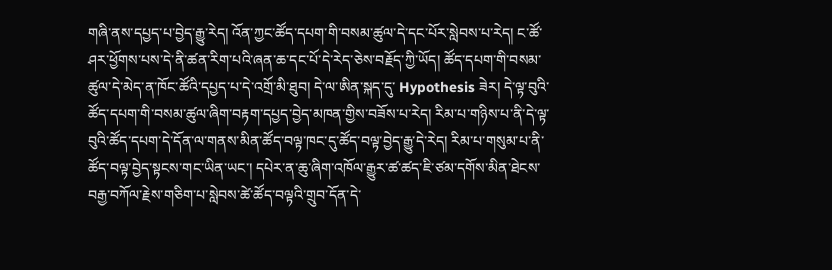གཞི་ནས་དཔྱད་པ་བྱེད་རྒྱུ་རེད། འོན་ཀྱང་ཚོད་དཔག་གི་བསམ་ཚུལ་དེ་དང་པོར་སླེབས་པ་རེད། ང་ཚོ་ཤར་ཕྱོགས་པས་དེ་ནི་ཚན་རིག་པའི་ཞན་ཆ་དང་པོ་དེ་རེད་ཅེས་བརྗོད་ཀྱི་ཡོད། ཚོད་དཔག་གི་བསམ་ཚུལ་དེ་མེད་ན་ཁོང་ཚོའི་དཔྱད་པ་དེ་འགྲོ་མི་ཐུབ། དེ་ལ་ཨིན་སྐད་དུ་ Hypothesis ཟེར། དེ་ལྟ་བུའི་ཚོད་དཔག་གི་བསམ་ཚུལ་ཞིག་བརྟག་དཔྱད་བྱེད་མཁན་གྱིས་བཟོས་པ་རེད། རིམ་པ་གཉིས་པ་ནི་དེ་ལྟ་བུའི་ཚོད་དཔག་དེ་དོན་ལ་གནས་མིན་ཚོད་བལྟ་ཁང་དུ་ཚོད་བལྟ་བྱེད་རྒྱུ་དེ་རེད། རིམ་པ་གསུམ་པ་ནི་ཚོད་བལྟ་བྱེད་སྟངས་གང་ཡིན་ཡང་། དཔེར་ན་ཆུ་ཞིག་འཁོལ་རྒྱུར་ཚ་ཚད་ཇི་ཙམ་དགོས་མིན་ཐེངས་བརྒྱ་བཀོལ་རྗེས་གཅིག་པ་སླེབས་ཚེ་ཚོད་བལྟའི་གྲུབ་དོན་དེ་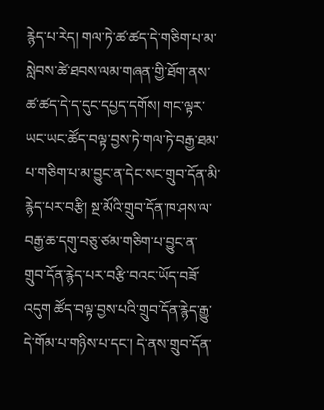རྙེད་པ་རེད། གལ་ཏེ་ཚ་ཚད་དེ་གཅིག་པ་མ་སླེབས་ཚེ་ཐབས་ལམ་གཞན་གྱི་ཐོག་ནས་ཚ་ཚད་དེ་ད་དུང་དཔྱད་དགོས། གང་ལྟར་ཡང་ཡང་ཚོད་བལྟ་བྱས་ཏེ་གལ་ཏེ་བརྒྱ་ཐམ་པ་གཅིག་པ་མ་བྱུང་ན་དེང་སང་གྲུབ་དོན་མི་རྙེད་པར་བརྩི། སྔ་མོའི་གྲུབ་དོན་ཁ་ཤས་ལ་བརྒྱ་ཆ་དགུ་བཅུ་ཙམ་གཅིག་པ་བྱུང་ན་གྲུབ་དོན་རྙེད་པར་བརྩི་བའང་ཡོད་བཟོ་འདུག ཚོད་བལྟ་བྱས་པའི་གྲུབ་དོན་རྙེད་རྒྱུ་དེ་གོམ་པ་གཉིས་པ་དང་། དེ་ནས་གྲུབ་དོན་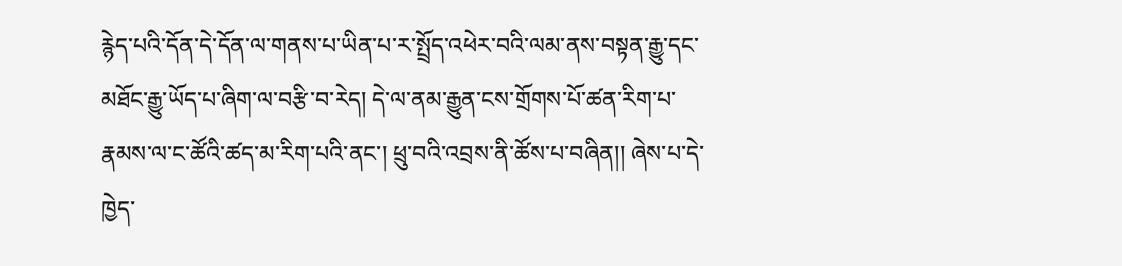རྙེད་པའི་དོན་དེ་དོན་ལ་གནས་པ་ཡིན་པ་ར་སྤྲོད་འཕེར་བའི་ལམ་ནས་བསྟན་རྒྱུ་དང་མཐོང་རྒྱུ་ཡོད་པ་ཞིག་ལ་བརྩི་བ་རེད། དེ་ལ་ནམ་རྒྱུན་ངས་གྲོགས་པོ་ཚན་རིག་པ་རྣམས་ལ་ང་ཚོའི་ཚད་མ་རིག་པའི་ནང་། ཕྲུ་བའི་འབྲས་ནི་ཚོས་པ་བཞིན།། ཞེས་པ་དེ་ཁྱེད་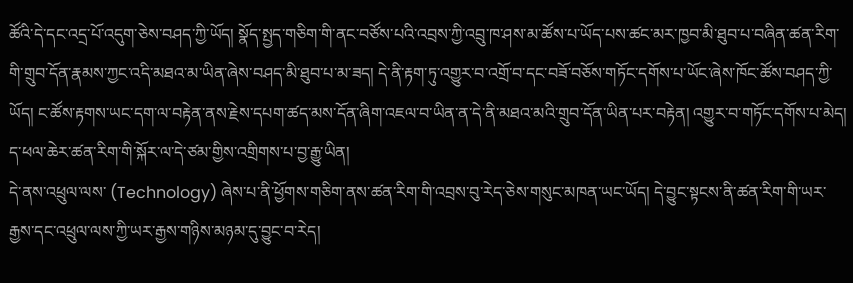ཚོའི་དེ་དང་འདྲ་པོ་འདུག་ཅེས་བཤད་ཀྱི་ཡོད། སྣོད་སྤྱད་གཅིག་གི་ནང་བཙོས་པའི་འབྲས་ཀྱི་འབྲུ་ཁ་ཤས་མ་ཚོས་པ་ཡོད་པས་ཚང་མར་ཁྱབ་མི་ཐུབ་པ་བཞིན་ཚན་རིག་གི་གྲུབ་དོན་རྣམས་ཀྱང་འདི་མཐའ་མ་ཡིན་ཞེས་བཤད་མི་ཐུབ་པ་མ་ཟད། དེ་ནི་རྟག་ཏུ་འགྱུར་བ་འགྲོ་བ་དང་བཟོ་བཅོས་གཏོང་དགོས་པ་ཡོང་ཞེས་ཁོང་ཚོས་བཤད་ཀྱི་ཡོད། ང་ཚོས་རྟགས་ཡང་དག་ལ་བརྟེན་ནས་རྗེས་དཔག་ཚད་མས་དོན་ཞིག་འཇལ་བ་ཡིན་ན་དེ་ནི་མཐའ་མའི་གྲུབ་དོན་ཡིན་པར་བརྟེན། འགྱུར་བ་གཏོང་དགོས་པ་མེད། ད་ཕལ་ཆེར་ཚན་རིག་གི་སྐོར་ལ་དེ་ཙམ་གྱིས་འགྲིགས་པ་བྱ་རྒྱུ་ཡིན།
དེ་ནས་འཕྲུལ་ལས་ (Technology) ཞེས་པ་ནི་ཕྱོགས་གཅིག་ནས་ཚན་རིག་གི་འབྲས་བུ་རེད་ཅེས་གསུང་མཁན་ཡང་ཡོད། དེ་བྱུང་སྟངས་ནི་ཚན་རིག་གི་ཡར་རྒྱས་དང་འཕྲུལ་ལས་ཀྱི་ཡར་རྒྱས་གཉིས་མཉམ་དུ་བྱུང་བ་རེད།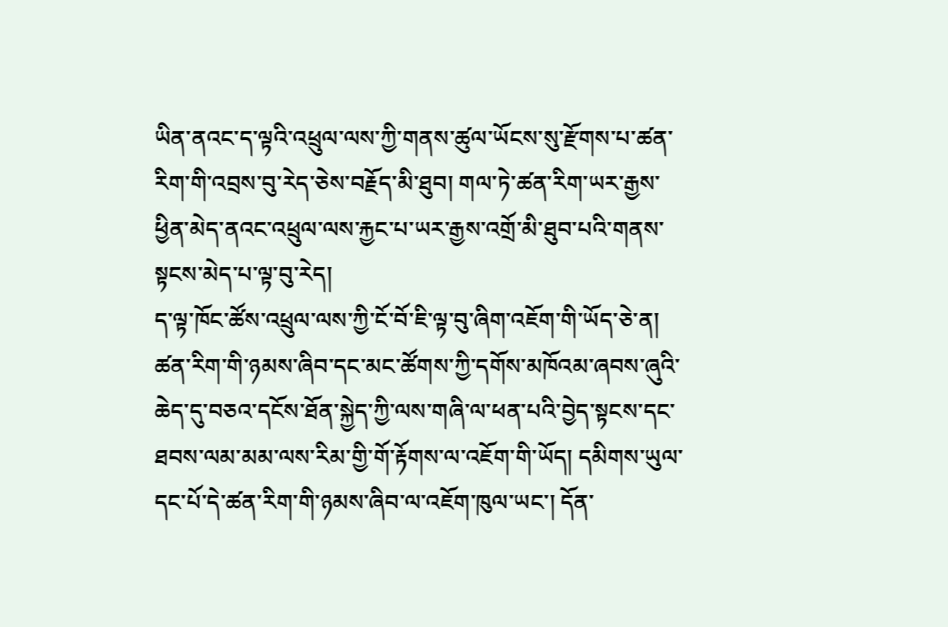ཡིན་ནའང་ད་ལྟའི་འཕྲུལ་ལས་ཀྱི་གནས་ཚུལ་ཡོངས་སུ་རྫོགས་པ་ཚན་རིག་གི་འབྲས་བུ་རེད་ཅེས་བརྗོད་མི་ཐུབ། གལ་ཏེ་ཚན་རིག་ཡར་རྒྱས་ཕྱིན་མེད་ནའང་འཕྲུལ་ལས་རྐྱང་པ་ཡར་རྒྱས་འགྲོ་མི་ཐུབ་པའི་གནས་སྟངས་མེད་པ་ལྟ་བུ་རེད།
ད་ལྟ་ཁོང་ཚོས་འཕྲུལ་ལས་ཀྱི་ངོ་བོ་ཇི་ལྟ་བུ་ཞིག་འཇོག་གི་ཡོད་ཅེ་ན། ཚན་རིག་གི་ཉམས་ཞིབ་དང་མང་ཚོགས་ཀྱི་དགོས་མཁོའམ་ཞབས་ཞུའི་ཆེད་དུ་བཅའ་དངོས་ཐོན་སྐྱེད་ཀྱི་ལས་གཞི་ལ་ཕན་པའི་བྱེད་སྟངས་དང་ཐབས་ལམ་མམ་ལས་རིམ་གྱི་གོ་རྟོགས་ལ་འཇོག་གི་ཡོད། དམིགས་ཡུལ་དང་པོ་དེ་ཚན་རིག་གི་ཉམས་ཞིབ་ལ་འཇོག་ཁུལ་ཡང་། དོན་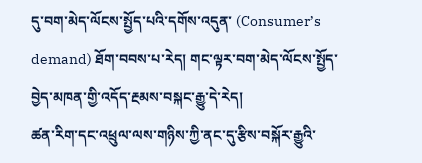དུ་བག་མེད་ལོངས་སྤྱོད་པའི་དགོས་འདུན་ (Consumer’s demand) ཐོག་བབས་པ་རེད། གང་ལྟར་བག་མེད་ལོངས་སྤྱོད་བྱེད་མཁན་གྱི་འདོད་རྔམས་བསྐང་རྒྱུ་དེ་རེད།
ཚན་རིག་དང་འཕྲུལ་ལས་གཉིས་ཀྱི་ནང་དུ་རྩིས་བསྐོར་རྒྱུའི་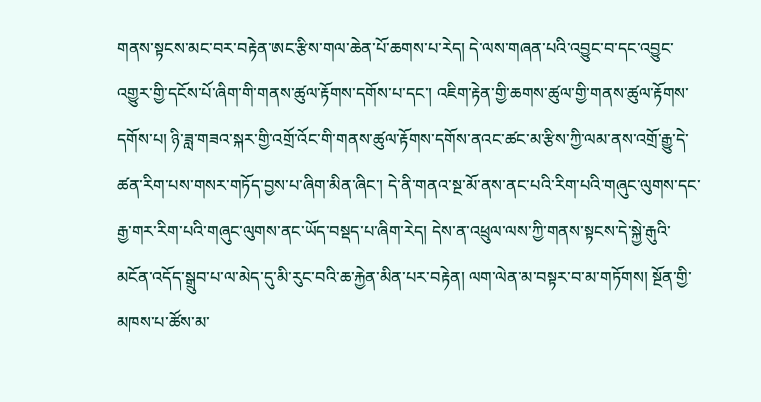གནས་སྟངས་མང་བར་བརྟེན་ཨང་རྩིས་གལ་ཆེན་པོ་ཆགས་པ་རེད། དེ་ལས་གཞན་པའི་འབྱུང་བ་དང་འབྱུང་འགྱུར་གྱི་དངོས་པོ་ཞིག་གི་གནས་ཚུལ་རྟོགས་དགོས་པ་དང་། འཇིག་རྟེན་གྱི་ཆགས་ཚུལ་གྱི་གནས་ཚུལ་རྟོགས་དགོས་པ། ཉི་ཟླ་གཟའ་སྐར་གྱི་འགྲོ་འོང་གི་གནས་ཚུལ་རྟོགས་དགོས་ནའང་ཚང་མ་རྩིས་ཀྱི་ལམ་ནས་འགྲོ་རྒྱུ་དེ་ཚན་རིག་པས་གསར་གཏོད་བྱས་པ་ཞིག་མིན་ཞིང་། དེ་ནི་གནའ་སྔ་མོ་ནས་ནང་པའི་རིག་པའི་གཞུང་ལུགས་དང་རྒྱ་གར་རིག་པའི་གཞུང་ལུགས་ནང་ཡོད་བསྡད་པ་ཞིག་རེད། དེས་ན་འཕྲུལ་ལས་ཀྱི་གནས་སྟངས་དེ་སྐྱེ་རྒུའི་མངོན་འདོད་སྒྲུབ་པ་ལ་མེད་དུ་མི་རུང་བའི་ཆ་རྐྱེན་མིན་པར་བརྟེན། ལག་ལེན་མ་བསྟར་བ་མ་གཏོགས། སྔོན་གྱི་མཁས་པ་ཚོས་མ་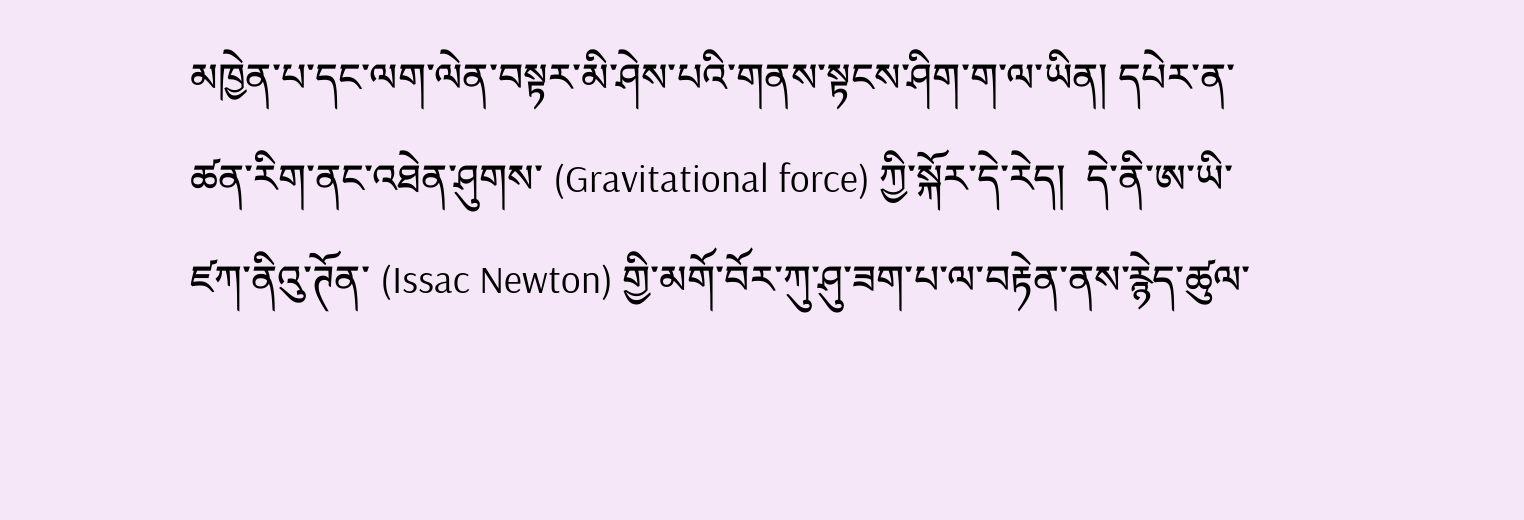མཁྱེན་པ་དང་ལག་ལེན་བསྟར་མི་ཤེས་པའི་གནས་སྟངས་ཤིག་ག་ལ་ཡིན། དཔེར་ན་ཚན་རིག་ནང་འཐེན་ཤུགས་ (Gravitational force) ཀྱི་སྐོར་དེ་རེད།  དེ་ནི་ཨ་ཡི་ཛཀ་ནིའུ་ཊོན་ (Issac Newton) གྱི་མགོ་བོར་ཀུ་ཤུ་ཟག་པ་ལ་བརྟེན་ནས་རྙེད་ཚུལ་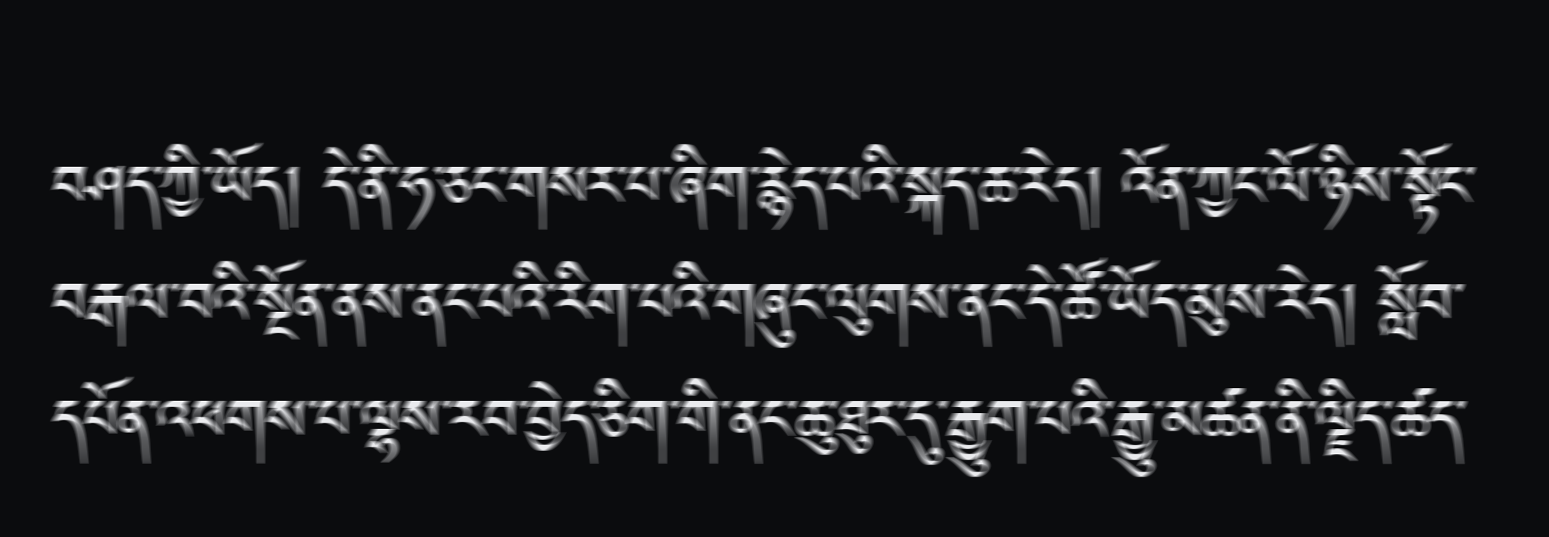བཤད་ཀྱི་ཡོད། དེ་ནི་ཧ་ཅང་གསར་པ་ཞིག་རྙེད་པའི་སྐད་ཆ་རེད། འོན་ཀྱང་ལོ་ཉིས་སྟོང་བརྒལ་བའི་སྔོན་ནས་ནང་པའི་རིག་པའི་གཞུང་ལུགས་ནང་དེ་ཚོ་ཡོད་མུས་རེད། སློབ་དཔོན་འཕགས་པ་ལྷས་རབ་བྱེད་ཅིག་གི་ནང་ཆུ་ཐུར་དུ་རྒྱུག་པའི་རྒྱུ་མཚན་ནི་ལྗིད་ཚད་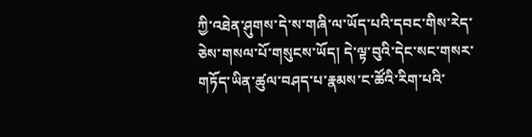ཀྱི་འཐེན་ཤུགས་དེ་ས་གཞི་ལ་ཡོད་པའི་དབང་གིས་རེད་ཅེས་གསལ་པོ་གསུངས་ཡོད། དེ་ལྟ་བུའི་དེང་སང་གསར་གཏོད་ཡིན་ཚུལ་བཤད་པ་རྣམས་ང་ཚོའི་རིག་པའི་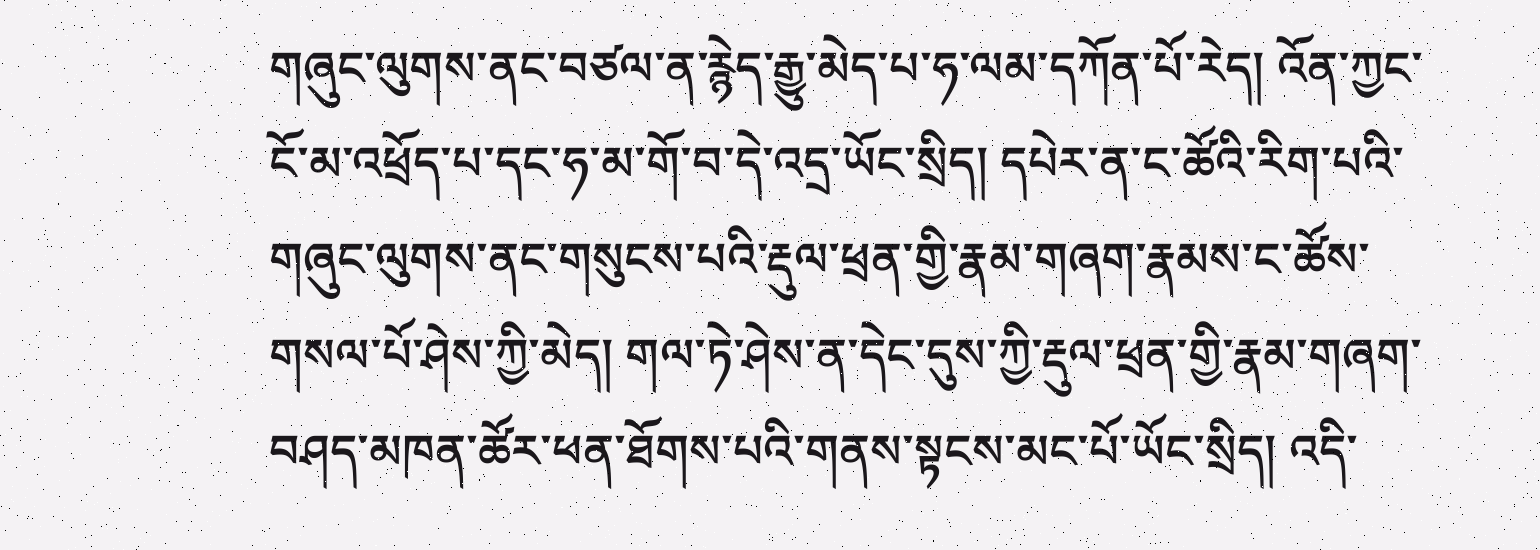གཞུང་ལུགས་ནང་བཙལ་ན་རྙེད་རྒྱུ་མེད་པ་ཧ་ལམ་དཀོན་པོ་རེད། འོན་ཀྱང་ངོ་མ་འཕྲོད་པ་དང་ཧ་མ་གོ་བ་དེ་འདྲ་ཡོང་སྲིད། དཔེར་ན་ང་ཚོའི་རིག་པའི་གཞུང་ལུགས་ནང་གསུངས་པའི་རྡུལ་ཕྲན་གྱི་རྣམ་གཞག་རྣམས་ང་ཚོས་གསལ་པོ་ཤེས་ཀྱི་མེད། གལ་ཏེ་ཤེས་ན་དེང་དུས་ཀྱི་རྡུལ་ཕྲན་གྱི་རྣམ་གཞག་བཤད་མཁན་ཚོར་ཕན་ཐོགས་པའི་གནས་སྟངས་མང་པོ་ཡོང་སྲིད། འདི་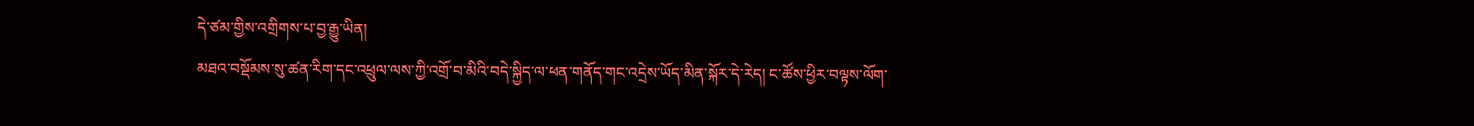དེ་ཙམ་གྱིས་འགྲིགས་པ་བྱ་རྒྱུ་ཡིན།
མཐའ་བསྡོམས་སུ་ཚན་རིག་དང་འཕྲུལ་ལས་ཀྱི་འགྲོ་བ་མིའི་བདེ་སྐྱིད་ལ་ཕན་གནོད་གང་འདྲེས་ཡོད་མིན་སྐོར་དེ་རེད། ང་ཚོས་ཕྱིར་བལྟས་ལོག་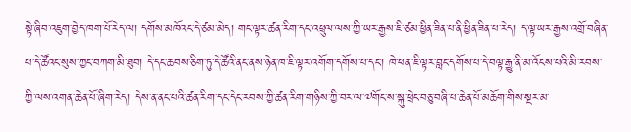སྟེ་ཞིབ་འཇུག་བྱེད་ཁག་པོ་རེད་ལ། དགོས་མཁོའང་དེ་ཙམ་མེད། གང་ལྟར་ཚན་རིག་དང་འཕྲུལ་ལས་ཀྱི་ཡར་རྒྱས་ཇི་ཙམ་ཕྱིན་ཟིན་པ་ནི་ཕྱིན་ཟིན་པ་རེད། ད་ལྟ་ཡར་རྒྱས་འགྲོ་བཞིན་པ་དེ་ཚོའང་སུས་ཀྱང་བཀག་མི་ཐུབ། དེ་དང་ཆབས་ཅིག་ཏུ་དེ་ཚོའི་ནང་ནས་ཉེན་ཁ་ཇི་ལྟར་འགོག་དགོས་པ་དང་། ཁེ་ཕན་ཇི་ལྟར་བླང་དགོས་པ་དེ་བལྟ་རྒྱུ་ནི་མ་འོངས་པའི་མི་རབས་ཀྱི་ལས་འགན་ཆེན་པོ་ཞིག་རེད། དེས་ན་ནང་པའི་ཚན་རིག་དང་དེང་རབས་ཀྱི་ཚན་རིག་གཉིས་ཀྱི་བར་ལ་༧གོང་ས་སྐུ་ཕྲེང་བཅུ་བཞི་པ་ཆེན་པོ་མཆོག་གིས་སྔར་མ་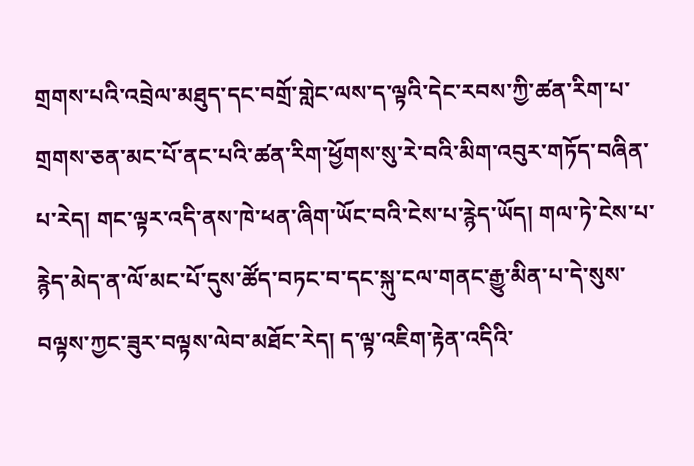གྲགས་པའི་འབྲེལ་མཐུད་དང་བགྲོ་གླེང་ལས་ད་ལྟའི་དེང་རབས་ཀྱི་ཚན་རིག་པ་གྲགས་ཅན་མང་པོ་ནང་པའི་ཚན་རིག་ཕྱོགས་སུ་རེ་བའི་མིག་འབུར་གཏོད་བཞིན་པ་རེད། གང་ལྟར་འདི་ནས་ཁེ་ཕན་ཞིག་ཡོང་བའི་ངེས་པ་རྙེད་ཡོད། གལ་ཏེ་ངེས་པ་རྙེད་མེད་ན་ལོ་མང་པོ་དུས་ཚོད་བཏང་བ་དང་སྐུ་ངལ་གནང་རྒྱུ་མིན་པ་དེ་སུས་བལྟས་ཀྱང་ཟུར་བལྟས་ལེབ་མཐོང་རེད། ད་ལྟ་འཇིག་རྟེན་འདིའི་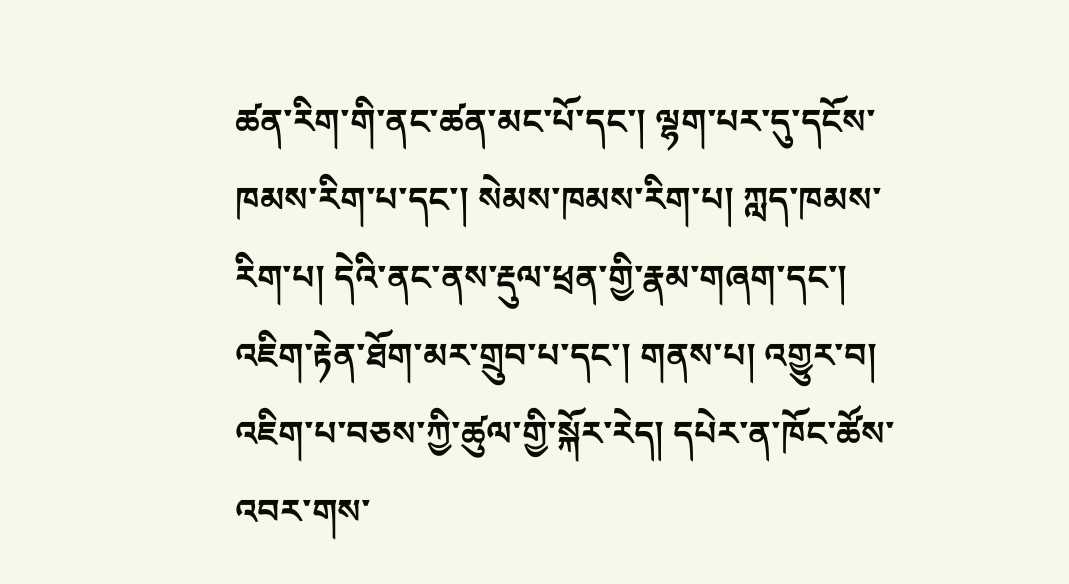ཚན་རིག་གི་ནང་ཚན་མང་པོ་དང་། ལྷག་པར་དུ་དངོས་ཁམས་རིག་པ་དང་། སེམས་ཁམས་རིག་པ། ཀླད་ཁམས་རིག་པ། དེའི་ནང་ནས་རྡུལ་ཕྲན་གྱི་རྣམ་གཞག་དང་། འཇིག་རྟེན་ཐོག་མར་གྲུབ་པ་དང་། གནས་པ། འགྱུར་བ། འཇིག་པ་བཅས་ཀྱི་ཚུལ་གྱི་སྐོར་རེད། དཔེར་ན་ཁོང་ཚོས་འབར་གས་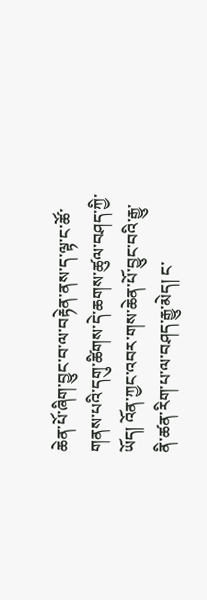ཆེན་པོ་ཞིག་བྱུང་བ་ལ་བརྟེན་ནས་ད་ལྟ་ང་ཚོ་གནས་པའི་དགུ་ཚིགས་དེ་ཆགས་ཚུལ་བཤད་ཀྱི་ཡོད། འོན་ཀྱང་འབར་གས་ཆེན་པོ་བྱུང་བའི་རྒྱུ་ནི་ཚན་རིག་པ་ལ་བཤད་རྒྱུ་མེད། ང་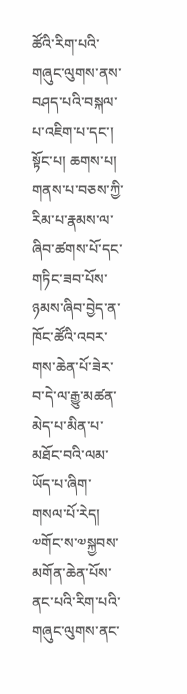ཚོའི་རིག་པའི་གཞུང་ལུགས་ནས་བཤད་པའི་བསྐལ་པ་འཇིག་པ་དང་། སྟོང་པ། ཆགས་པ། གནས་པ་བཅས་ཀྱི་རིམ་པ་རྣམས་ལ་ཞིབ་ཚགས་པོ་དང་གཏིང་ཟབ་པོས་ཉམས་ཞིབ་བྱེད་ན་ཁོང་ཚོའི་འབར་གས་ཆེན་པོ་ཟེར་བ་དེ་ལ་རྒྱུ་མཚན་མེད་པ་མིན་པ་མཐོང་བའི་ལམ་ཡོད་པ་ཞིག་གསལ་པོ་རེད། ༧གོང་ས་༧སྐྱབས་མགོན་ཆེན་པོས་ནང་པའི་རིག་པའི་གཞུང་ལུགས་ནང་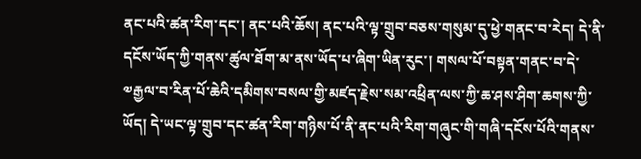ནང་པའི་ཚན་རིག་དང་། ནང་པའི་ཆོས། ནང་པའི་ལྟ་གྲུབ་བཅས་གསུམ་དུ་ཕྱེ་གནང་བ་རེད། དེ་ནི་དངོས་ཡོད་ཀྱི་གནས་ཚུལ་ཐོག་མ་ནས་ཡོད་པ་ཞིག་ཡིན་རུང་། གསལ་པོ་བསྟན་གནང་བ་དེ་༧རྒྱལ་བ་རིན་པོ་ཆེའི་དམིགས་བསལ་གྱི་མཛད་རྗེས་སམ་འཕྲིན་ལས་ཀྱི་ཆ་ཤས་ཤིག་ཆགས་ཀྱི་ཡོད། དེ་ཡང་ལྟ་གྲུབ་དང་ཚན་རིག་གཉིས་པོ་ནི་ནང་པའི་རིག་གཞུང་གི་གཞི་དངོས་པོའི་གནས་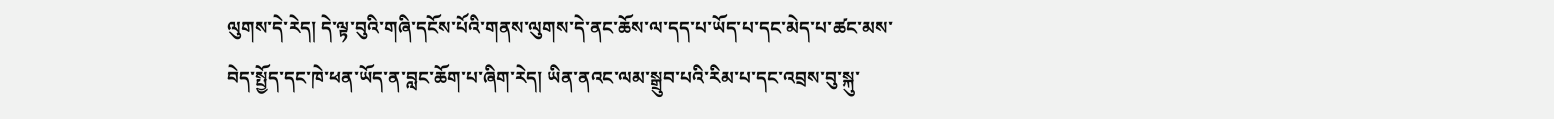ལུགས་དེ་རེད། དེ་ལྟ་བུའི་གཞི་དངོས་པོའི་གནས་ལུགས་དེ་ནང་ཆོས་ལ་དད་པ་ཡོད་པ་དང་མེད་པ་ཚང་མས་བེད་སྤྱོད་དང་ཁེ་ཕན་ཡོད་ན་བླང་ཆོག་པ་ཞིག་རེད། ཡིན་ནའང་ལམ་སྒྲུབ་པའི་རིམ་པ་དང་འབྲས་བུ་སྐུ་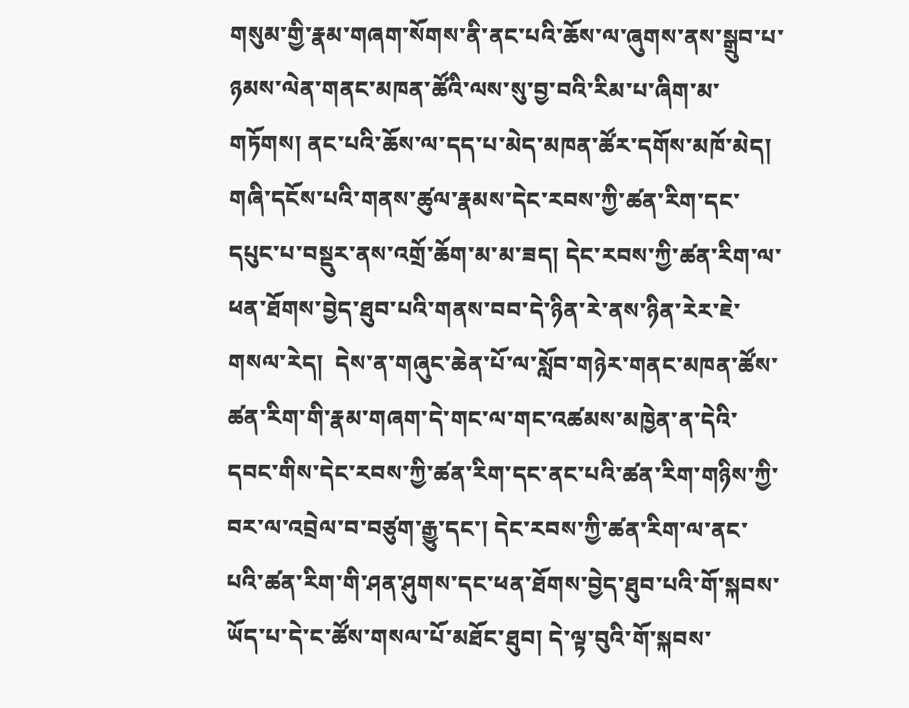གསུམ་གྱི་རྣམ་གཞག་སོགས་ནི་ནང་པའི་ཆོས་ལ་ཞུགས་ནས་སྒྲུབ་པ་ཉམས་ལེན་གནང་མཁན་ཚོའི་ལས་སུ་བྱ་བའི་རིམ་པ་ཞིག་མ་གཏོགས། ནང་པའི་ཆོས་ལ་དད་པ་མེད་མཁན་ཚོར་དགོས་མཁོ་མེད། གཞི་དངོས་པའི་གནས་ཚུལ་རྣམས་དེང་རབས་ཀྱི་ཚན་རིག་དང་དཔུང་པ་བསྡུར་ནས་འགྲོ་ཆོག་མ་མ་ཟད། དེང་རབས་ཀྱི་ཚན་རིག་ལ་ཕན་ཐོགས་བྱེད་ཐུབ་པའི་གནས་བབ་དེ་ཉིན་རེ་ནས་ཉིན་རེར་ཇེ་གསལ་རེད།  དེས་ན་གཞུང་ཆེན་པོ་ལ་སློབ་གཉེར་གནང་མཁན་ཚོས་ཚན་རིག་གི་རྣམ་གཞག་དེ་གང་ལ་གང་འཚམས་མཁྱེན་ན་དེའི་དབང་གིས་དེང་རབས་ཀྱི་ཚན་རིག་དང་ནང་པའི་ཚན་རིག་གཉིས་ཀྱི་བར་ལ་འབྲེལ་བ་བཙུག་རྒྱུ་དང་། དེང་རབས་ཀྱི་ཚན་རིག་ལ་ནང་པའི་ཚན་རིག་གི་ཤན་ཤུགས་དང་ཕན་ཐོགས་བྱེད་ཐུབ་པའི་གོ་སྐབས་ཡོད་པ་དེ་ང་ཚོས་གསལ་པོ་མཐོང་ཐུབ། དེ་ལྟ་བུའི་གོ་སྐབས་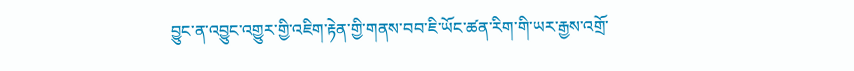བྱུང་ན་འབྱུང་འགྱུར་གྱི་འཇིག་རྟེན་གྱི་གནས་བབ་ཇི་ཡོང་ཚན་རིག་གི་ཡར་རྒྱས་འགྲོ་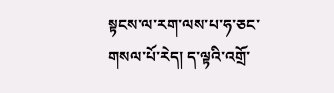སྟངས་ལ་རག་ལས་པ་ཧ་ཅང་གསལ་པོ་རེད། ད་ལྟའི་འགྲོ་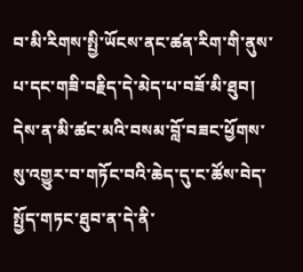བ་མི་རིགས་སྤྱི་ཡོངས་ནང་ཚན་རིག་གི་ནུས་པ་དང་གཟི་བརྗིད་དེ་མེད་པ་བཟོ་མི་ཐུབ། དེས་ན་མི་ཚང་མའི་བསམ་བློ་བཟང་ཕྱོགས་སུ་འགྱུར་བ་གཏོང་བའི་ཆེད་དུ་ང་ཚོས་བེད་སྤྱོད་གཏང་ཐུབ་ན་དེ་ནི་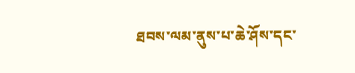ཐབས་ལམ་ནུས་པ་ཆེ་ཤོས་དང་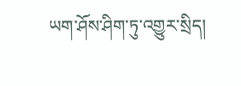ཡག་ཤོས་ཤིག་ཏུ་འགྱུར་སྲིད།